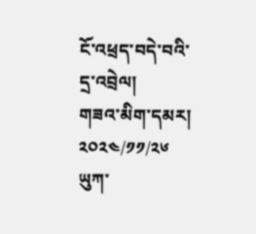ངོ་འཕྲད་བདེ་བའི་དྲ་འབྲེལ།
གཟའ་མིག་དམར། ༢༠༢༤/༡༡/༢༦
ཡུཀ་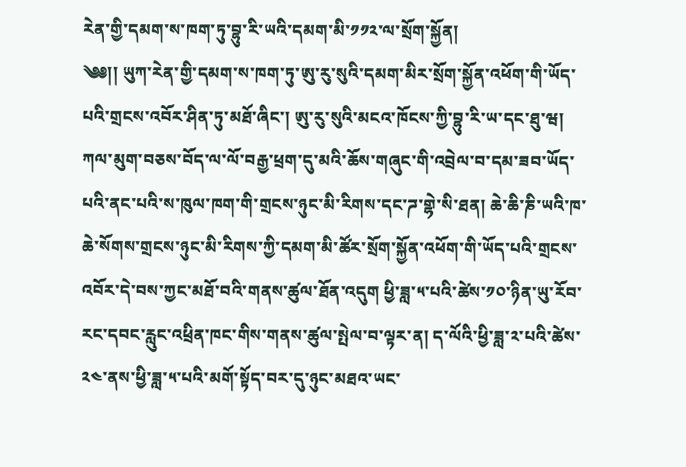རེན་གྱི་དམག་ས་ཁག་ཏུ་བྷུ་རི་ཡའི་དམག་མི་༡༡༢་ལ་སྲོག་སྐྱོན།
༄༅།། ཡུཀ་རེན་གྱི་དམག་ས་ཁག་ཏུ་ཨུ་རུ་སུའི་དམག་མིར་སྲོག་སྐྱོན་འཕོག་གི་ཡོད་པའི་གྲངས་འབོར་ཤིན་ཏུ་མཐོ་ཞིང་། ཨུ་རུ་སུའི་མངའ་ཁོངས་ཀྱི་བྷུ་རི་ཡ་དང་ཐུ་ཝ། ཀལ་མུག་བཅས་བོད་ལ་ལོ་བརྒྱ་ཕྲག་དུ་མའི་ཆོས་གཞུང་གི་འབྲེལ་བ་དམ་ཟབ་ཡོད་པའི་ནང་པའི་ས་ཁུལ་ཁག་གི་གྲངས་ཉུང་མི་རིགས་དང་ཌ་གྷེ་སི་ཐན། ཆེ་ཆི་ཎི་ཡའི་ཁ་ཆེ་སོགས་གྲངས་ཉུང་མི་རིགས་ཀྱི་དམག་མི་ཚོར་སྲོག་སྐྱོན་འཕོག་གི་ཡོད་པའི་གྲངས་འབོར་དེ་བས་ཀྱང་མཐོ་བའི་གནས་ཚུལ་ཐོན་འདུག ཕྱི་ཟླ་༥་པའི་ཚེས་༡༠་ཉིན་ཡུ་རོབ་རང་དབང་རླུང་འཕྲིན་ཁང་གིས་གནས་ཚུལ་སྤེལ་བ་ལྟར་ན། ད་ལོའི་ཕྱི་ཟླ་༢་པའི་ཚེས་༢༤་ནས་ཕྱི་ཟླ་༥་པའི་མགོ་སྟོད་བར་དུ་ཉུང་མཐའ་ཡང་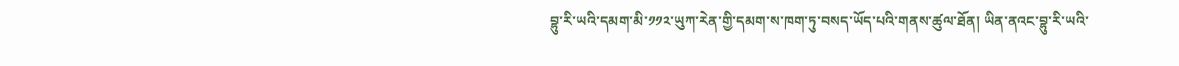བྷུ་རི་ཡའི་དམག་མི་༡༡༢་ཡུཀ་རེན་གྱི་དམག་ས་ཁག་ཏུ་བསད་ཡོད་པའི་གནས་ཚུལ་ཐོན། ཡིན་ནའང་བྷུ་རི་ཡའི་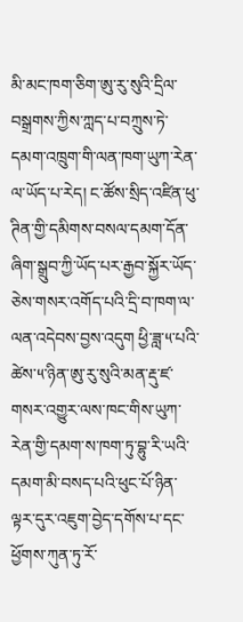མི་མང་ཁག་ཅིག་ཨུ་རུ་སུའི་དྲིལ་བསྒྲགས་ཀྱིས་ཀླད་པ་བཀྲུས་ཏེ་དམག་འཁྲུག་གི་ལན་ཁག་ཡུཀ་རེན་ལ་ཡོད་པ་རེད། ང་ཚོས་སྲིད་འཛིན་ཕུ་ཊིན་གྱི་དམིགས་བསལ་དམག་དོན་ཞིག་སྒྲུབ་ཀྱི་ཡོད་པར་རྒྱབ་སྐྱོར་ཡོད་ཅེས་གསར་འགོད་པའི་དྲི་བ་ཁག་ལ་ལན་འདེབས་བྱས་འདུག ཕྱི་ཟླ་༥་པའི་ཚེས་༥་ཉིན་ཨུ་རུ་སུའི་མན་རྡུ་ཛ་གསར་འགྱུར་ལས་ཁང་གིས་ཡུཀ་རེན་གྱི་དམག་ས་ཁག་ཏུ་བྷུ་རི་ཡའི་དམག་མི་བསད་པའི་ཕུང་པོ་ཉིན་ལྟར་དུར་འཇུག་བྱེད་དགོས་པ་དང་ཕྱོགས་ཀུན་ཏུ་རོ་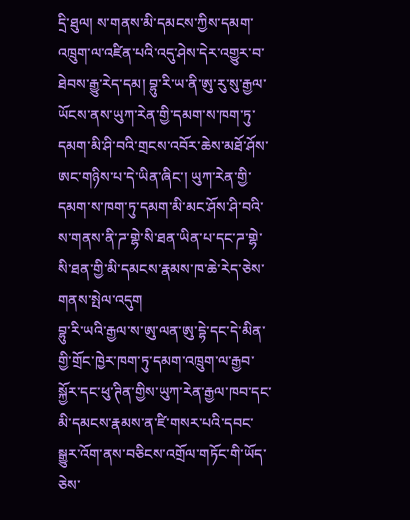དྲི་ཐུལ། ས་གནས་མི་དམངས་ཀྱིས་དམག་འཁྲུག་ལ་འཛིན་པའི་འདུ་ཤེས་དེར་འགྱུར་བ་ཐེབས་རྒྱུ་རེད་དམ། བྷུ་རི་ཡ་ནི་ཨུ་རུ་སུ་རྒྱལ་ཡོངས་ནས་ཡུཀ་རེན་གྱི་དམག་ས་ཁག་ཏུ་དམག་མི་ཤི་བའི་གྲངས་འབོར་ཆེས་མཐོ་ཤོས་ཨང་གཉིས་པ་དེ་ཡིན་ཞིང་། ཡུཀ་རེན་གྱི་དམག་ས་ཁག་ཏུ་དམག་མི་མང་ཤོས་ཤི་བའི་ས་གནས་ནི་ཌ་གྷེ་སི་ཐན་ཡིན་པ་དང་ཌ་གྷེ་སི་ཐན་གྱི་མི་དམངས་རྣམས་ཁ་ཆེ་རེད་ཅེས་གནས་སྤེལ་འདུག
བྷུ་རི་ཡའི་རྒྱལ་ས་ཨུ་ལན་ཨུ་དྷེ་དང་དེ་མིན་གྱི་གྲོང་ཁྱེར་ཁག་ཏུ་དམག་འཁྲུག་ལ་རྒྱབ་སྐྱོར་དང་ཕུ་ཊིན་གྱིས་ཡུཀ་རེན་རྒྱལ་ཁབ་དང་མི་དམངས་རྣམས་ན་ཛི་གསར་པའི་དབང་སྒྱུར་འོག་ནས་བཅིངས་འགྲོལ་གཏོང་གི་ཡོད་ཅེས་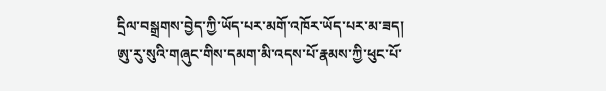དྲིལ་བསྒྲགས་བྱེད་ཀྱི་ཡོད་པར་མགོ་འཁོར་ཡོད་པར་མ་ཟད། ཨུ་རུ་སུའི་གཞུང་གིས་དམག་མི་འདས་པོ་རྣམས་ཀྱི་ཕུང་པོ་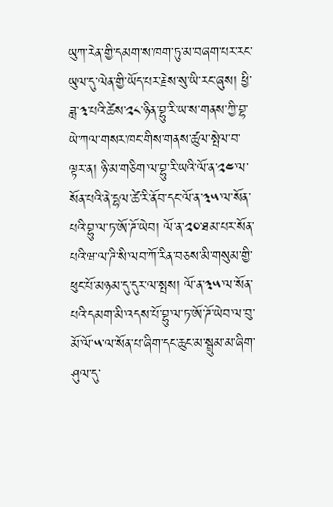ཡུཀ་རེན་གྱི་དམག་ས་ཁག་ཏུ་མ་བཞག་པར་རང་ཡུལ་དུ་ལེན་གྱི་ཡོད་པར་རྗེས་སུ་ཡི་རང་ཞུས། ཕྱི་ཟླ་༣་པའི་ཚེས་༢༨་ཉིན་བྷུ་རི་ཡ་ས་གནས་ཀྱི་བྷ་ཡེ་ཀལ་གསར་ཁང་གིས་གནས་ཚུལ་སྤེལ་བ་ལྟར་ན། ཉི་མ་གཅིག་ལ་བྷུ་རི་ཡའི་ལོ་ན་༢༤་ལ་སོན་པའི་ནེ་དྷལ་ཚེ་རི་ནོབ་དང་ལོ་ན་༣༥་ལ་སོན་པའི་བྷུ་ལ་ཏ་ཨོ་ཌོ་ཡེབ། ལོ་ན་༢༠་ཐམ་པར་སོན་པའི་ཝ་ལ་ཌི་སི་ལབ་ཀོ་རིན་བཅས་མི་གསུམ་གྱི་ཕུང་པོ་མཉམ་དུ་དུར་ལ་སྤས། ལོ་ན་༣༥་ལ་སོན་པའི་དམག་མི་འདས་པོ་བྷུ་ལ་ཏ་ཨོ་ཌོ་ཡེབ་ལ་བུ་མོ་ལོ་༥་ལ་སོན་པ་ཞིག་དང་ཆུང་མ་སྦྲུམ་མ་ཞིག་ཤུལ་དུ་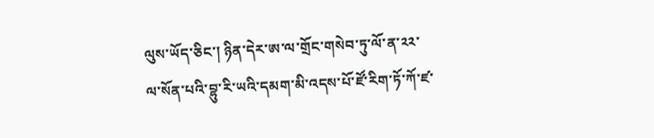ལུས་ཡོད་ཅིང་། ཉིན་དེར་ཨ་ལ་གྲོང་གསེབ་ཏུ་ལོ་ན་༢༢་ལ་སོན་པའི་བྷུ་རི་ཡའི་དམག་མི་འདས་པོ་ཛོ་རིག་ཏོ་ཀོ་ཛ་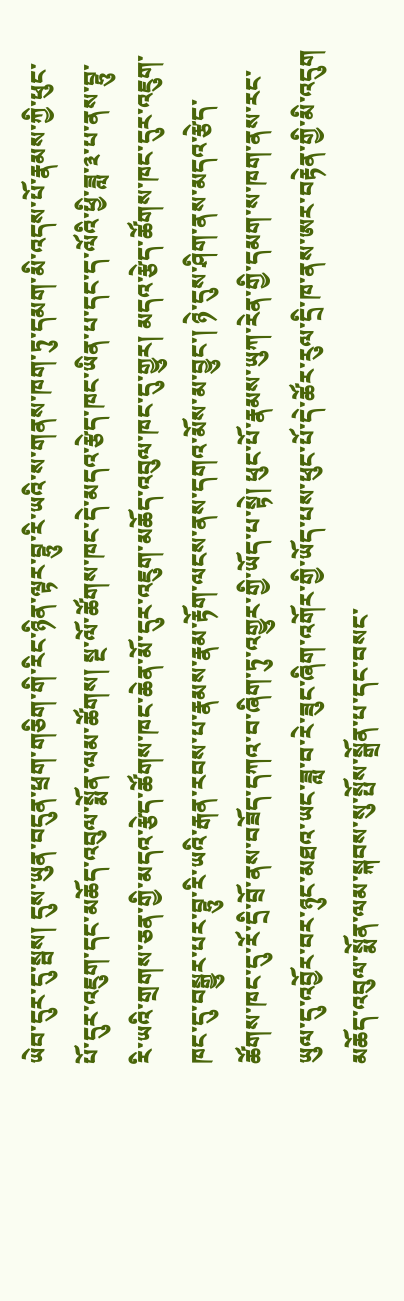ཡེབ་དུར་དུ་སྦས། དུས་ཡུན་བདུན་ཕྲག་གཅིག་གི་རིང་ཉིན་ལྟར་བྷུ་རི་ཡའི་ས་གནས་ཁག་ཏུ་དམག་མི་འདས་པོ་རྣམས་ཀྱི་ཕུང་པོ་དུར་འཇུག་དང་མཆོད་འབུལ་སྨོན་ལམ་ཚོགས། སྔ་ལོ་ཚོགས་ཁང་དེ་མདའ་རྩེད་ཁང་ཡིན་པ་དང་ད་ལོའི་ཕྱི་ཟླ་༣་པ་ནས་བྷུ་རི་ཡའི་གྲགས་ཅན་གྱི་མདའ་རྩེད་ཚོགས་ཁང་ཆེན་མོ་དུར་འཇུག་མཆོད་འབུལ་ཁང་དུ་གྱུར། མདའ་རྩེད་ཚོགས་ཁང་དུར་འཇུག་ཁང་དུ་བསྒྱུར་པར་བྷུ་རི་ཡའི་རྒན་རབས་པ་རྣམས་རྣམ་རྟོག་ལངས་ནས་དགའ་མོས་མ་བྱུང་། ཉེ་དུས་ཤིག་ནས་མདའ་རྩེད་ཚོགས་ཁང་དུ་རོ་དྲི་བྲོ་ནས་བཟོད་དཀའ་བ་ཞིག་ཏུ་འགྱུར་གྱི་ཡོད་པ་སྟེ། ཕུང་པོ་རྣམས་ཡུཀ་རེན་གྱི་དམག་ས་ཁག་ནས་རང་ཡུལ་དུ་འབྱོར་བར་ཉུང་མཐའ་ཡང་ཟླ་བ་རེ་ཟུང་ཞིག་འགོར་གྱི་ཡོད་པས་ཕུང་པོ་དེ་ཚོར་རུལ་དྲི་ཁ་ནས་ཨར་བརྟེན་གྱི་མི་འདུག མཆོད་འབུལ་སྨོན་ལམ་སྐབས་སུ་སྤོས་སྒྲོན་པ་དང་བསང་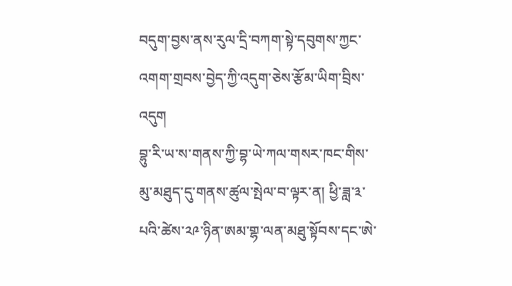བདུག་བྱས་ནས་རུལ་དྲི་བཀག་སྟེ་དབུགས་ཀྱང་འགག་གྲབས་བྱེད་ཀྱི་འདུག་ཅེས་རྩོམ་ཡིག་བྲིས་འདུག
བྷུ་རི་ཡ་ས་གནས་ཀྱི་བྷ་ཡེ་ཀལ་གསར་ཁང་གིས་མུ་མཐུད་དུ་གནས་ཚུལ་སྤེལ་བ་ལྟར་ན། ཕྱི་ཟླ་༣་པའི་ཚེས་༢༩་ཉིན་ཨམ་གྷ་ལན་མཐུ་སྟོབས་དང་ཨེ་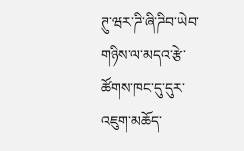ཊུ་ཝར་ཌི་ཞི་ཌིབ་ཡེབ་གཉིས་ལ་མདའ་རྩེ་ཚོགས་ཁང་དུ་དུར་འཇུག་མཆོད་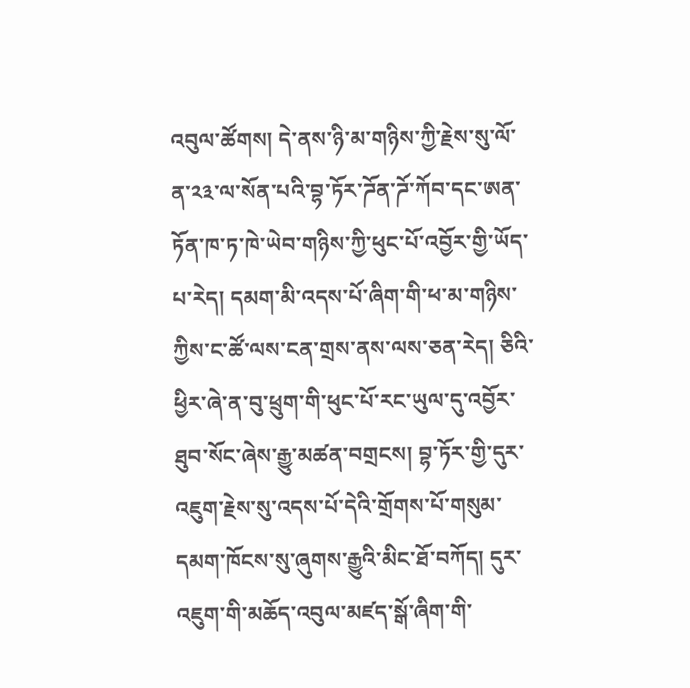འབུལ་ཚོགས། དེ་ནས་ཉི་མ་གཉིས་ཀྱི་རྗེས་སུ་ལོ་ན་༢༣་ལ་སོན་པའི་བྷ་ཏོར་ཌོན་ཌོ་ཀོབ་དང་ཨན་ཏོན་ཁ་ཏ་ཁེ་ཡེབ་གཉིས་ཀྱི་ཕུང་པོ་འབྱོར་གྱི་ཡོད་པ་རེད། དམག་མི་འདས་པོ་ཞིག་གི་ཕ་མ་གཉིས་ཀྱིས་ང་ཚོ་ལས་ངན་གྲས་ནས་ལས་ཅན་རེད། ཅིའི་ཕྱིར་ཞེ་ན་བུ་ཕྲུག་གི་ཕུང་པོ་རང་ཡུལ་དུ་འབྱོར་ཐུབ་སོང་ཞེས་རྒྱུ་མཚན་བགྲངས། བྷ་ཏོར་གྱི་དུར་འཇུག་རྗེས་སུ་འདས་པོ་དེའི་གྲོགས་པོ་གསུམ་དམག་ཁོངས་སུ་ཞུགས་རྒྱུའི་མིང་ཐོ་བཀོད། དུར་འཇུག་གི་མཆོད་འབུལ་མཛད་སྒོ་ཞིག་གི་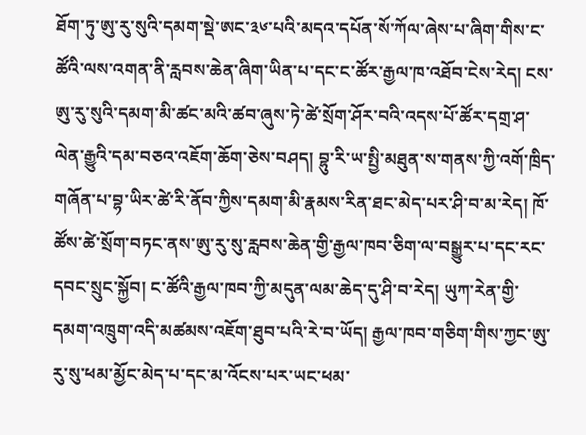ཐོག་ཏུ་ཨུ་རུ་སུའི་དམག་སྡེ་ཨང་༣༦་པའི་མདའ་དཔོན་སོ་ཀོལ་ཞེས་པ་ཞིག་གིས་ང་ཚོའི་ལས་འགན་ནི་རླབས་ཆེན་ཞིག་ཡིན་པ་དང་ང་ཚོར་རྒྱལ་ཁ་འཐོབ་ངེས་རེད། ངས་ཨུ་རུ་སུའི་དམག་མི་ཚང་མའི་ཚབ་ཞུས་ཏེ་ཚེ་སྲོག་ཤོར་བའི་འདས་པོ་ཚོར་དགྲ་ཤ་ལེན་རྒྱུའི་དམ་བཅའ་འཇོག་ཆོག་ཅེས་བཤད། བྷུ་རི་ཡ་སྤྱི་མཐུན་ས་གནས་ཀྱི་འགོ་ཁྲིད་གཞོན་པ་བྷ་ཡིར་ཚེ་རི་ནོབ་ཀྱིས་དམག་མི་རྣམས་རིན་ཐང་མེད་པར་ཤི་བ་མ་རེད། ཁོ་ཚོས་ཚེ་སྲོག་བཏང་ནས་ཨུ་རུ་སུ་རླབས་ཆེན་གྱི་རྒྱལ་ཁབ་ཅིག་ལ་བསྒྱུར་པ་དང་རང་དབང་སྲུང་སྐྱོབ། ང་ཚོའི་རྒྱལ་ཁབ་ཀྱི་མདུན་ལམ་ཆེད་དུ་ཤི་བ་རེད། ཡུཀ་རེན་གྱི་དམག་འཁྲུག་འདི་མཚམས་འཇོག་ཐུབ་པའི་རེ་བ་ཡོད། རྒྱལ་ཁབ་གཅིག་གིས་ཀྱང་ཨུ་རུ་སུ་ཕམ་མྱོང་མེད་པ་དང་མ་འོངས་པར་ཡང་ཕམ་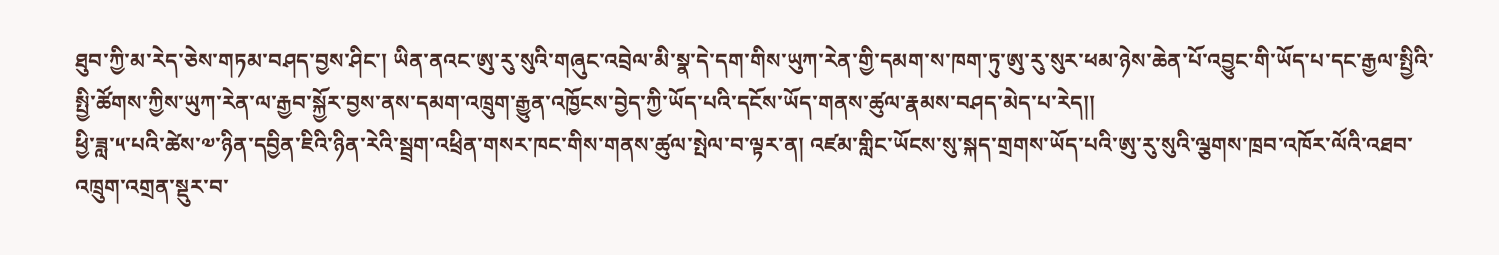ཐུབ་ཀྱི་མ་རེད་ཅེས་གཏམ་བཤད་བྱས་ཤིང་། ཡིན་ནའང་ཨུ་རུ་སུའི་གཞུང་འབྲེལ་མི་སྣ་དེ་དག་གིས་ཡུཀ་རེན་གྱི་དམག་ས་ཁག་ཏུ་ཨུ་རུ་སུར་ཕམ་ཉེས་ཆེན་པོ་འབྱུང་གི་ཡོད་པ་དང་རྒྱལ་སྤྱིའི་སྤྱི་ཚོགས་ཀྱིས་ཡུཀ་རེན་ལ་རྒྱབ་སྐྱོར་བྱས་ནས་དམག་འཁྲུག་རྒྱུན་འཁྱོངས་བྱེད་ཀྱི་ཡོད་པའི་དངོས་ཡོད་གནས་ཚུལ་རྣམས་བཤད་མེད་པ་རེད།།
ཕྱི་ཟླ་༥་པའི་ཚེས་༧་ཉིན་དབྱིན་ཇིའི་ཉིན་རེའི་སྦྲག་འཕྲིན་གསར་ཁང་གིས་གནས་ཚུལ་སྤེལ་བ་ལྟར་ན། འཛམ་གླིང་ཡོངས་སུ་སྐད་གྲགས་ཡོད་པའི་ཨུ་རུ་སུའི་ལྕགས་ཁྲབ་འཁོར་ལོའི་འཐབ་འཁྲུག་འགྲན་སྡུར་བ་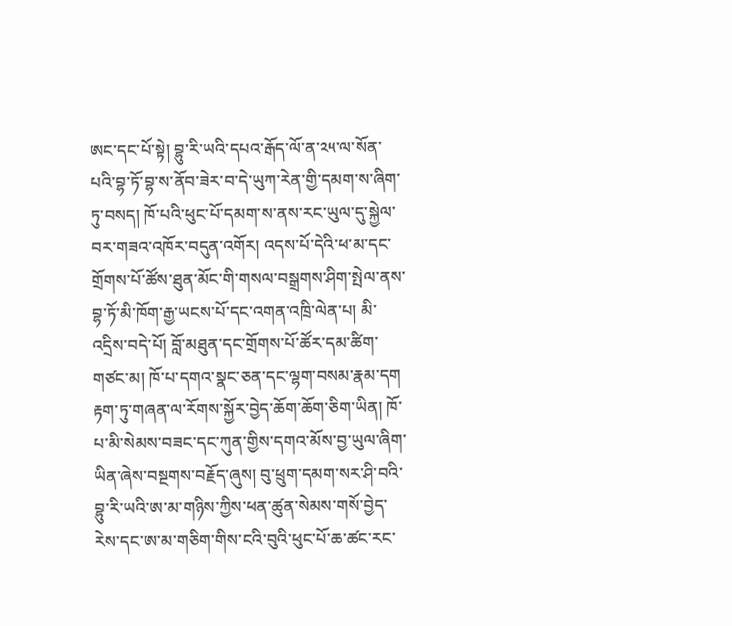ཨང་དང་པོ་སྟེ། བྷུ་རི་ཡའི་དཔའ་རྒོད་ལོ་ན་༢༥་ལ་སོན་པའི་བྷ་ཏོ་བྷ་ས་ནོབ་ཟེར་བ་དེ་ཡུཀ་རེན་གྱི་དམག་ས་ཞིག་ཏུ་བསད། ཁོ་པའི་ཕུང་པོ་དམག་ས་ནས་རང་ཡུལ་དུ་སྐྱེལ་བར་གཟའ་འཁོར་བདུན་འགོར། འདས་པོ་དེའི་ཕ་མ་དང་གྲོགས་པོ་ཚོས་ཐུན་མོང་གི་གསལ་བསྒྲགས་ཤིག་སྤེལ་ནས་བྷ་ཏོ་མི་ཁོག་རྒྱ་ཡངས་པོ་དང་འགན་འཁྲི་ལེན་པ། མི་འདྲིས་བདེ་པོ། བློ་མཐུན་དང་གྲོགས་པོ་ཚོར་དམ་ཚིག་གཙང་མ། ཁོ་པ་དགའ་སྣང་ཅན་དང་ལྷག་བསམ་རྣམ་དག རྟག་ཏུ་གཞན་ལ་རོགས་སྐྱོར་བྱེད་ཆོག་ཆོག་ཅིག་ཡིན། ཁོ་པ་མི་སེམས་བཟང་དང་ཀུན་གྱིས་དགའ་མོས་བྱ་ཡུལ་ཞིག་ཡིན་ཞེས་བསྔགས་བརྗོད་ཞུས། བུ་ཕྲུག་དམག་སར་ཤི་བའི་བྷུ་རི་ཡའི་ཨ་མ་གཉིས་ཀྱིས་ཕན་ཚུན་སེམས་གསོ་བྱེད་རེས་དང་ཨ་མ་གཅིག་གིས་ངའི་བུའི་ཕུང་པོ་ཆ་ཚང་རང་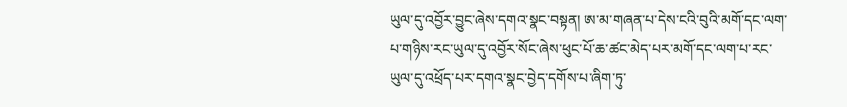ཡུལ་དུ་འབྱོར་བྱུང་ཞེས་དགའ་སྣང་བསྟན། ཨ་མ་གཞན་པ་དེས་ངའི་བུའི་མགོ་དང་ལག་པ་གཉིས་རང་ཡུལ་དུ་འབྱོར་སོང་ཞེས་ཕུང་པོ་ཆ་ཚང་མེད་པར་མགོ་དང་ལག་པ་རང་ཡུལ་དུ་འཕྲོད་པར་དགའ་སྣང་བྱེད་དགོས་པ་ཞིག་ཏུ་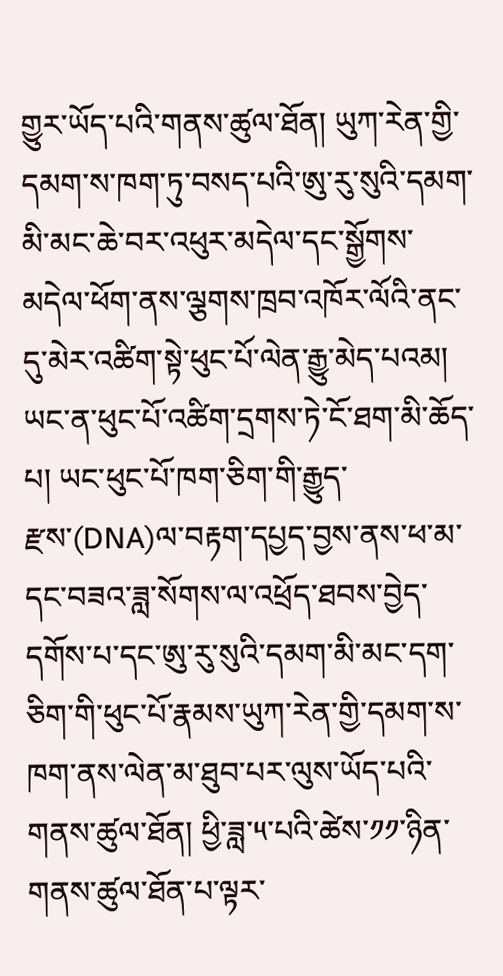གྱུར་ཡོད་པའི་གནས་ཚུལ་ཐོན། ཡུཀ་རེན་གྱི་དམག་ས་ཁག་ཏུ་བསད་པའི་ཨུ་རུ་སུའི་དམག་མི་མང་ཆེ་བར་འཕུར་མདེལ་དང་སྒྱོགས་མདེལ་ཕོག་ནས་ལྕགས་ཁྲབ་འཁོར་ལོའི་ནང་དུ་མེར་འཚིག་སྟེ་ཕུང་པོ་ལེན་རྒྱུ་མེད་པའམ། ཡང་ན་ཕུང་པོ་འཚིག་དྲགས་ཏེ་ངོ་ཐག་མི་ཆོད་པ། ཡང་ཕུང་པོ་ཁག་ཅིག་གི་རྒྱུད་རྫས་(DNA)ལ་བརྟག་དཔྱད་བྱས་ནས་ཕ་མ་དང་བཟའ་ཟླ་སོགས་ལ་འཕྲོད་ཐབས་བྱེད་དགོས་པ་དང་ཨུ་རུ་སུའི་དམག་མི་མང་དག་ཅིག་གི་ཕུང་པོ་རྣམས་ཡུཀ་རེན་གྱི་དམག་ས་ཁག་ནས་ལེན་མ་ཐུབ་པར་ལུས་ཡོད་པའི་གནས་ཚུལ་ཐོན། ཕྱི་ཟླ་༥་པའི་ཚེས་༡༡་ཉིན་གནས་ཚུལ་ཐོན་པ་ལྟར་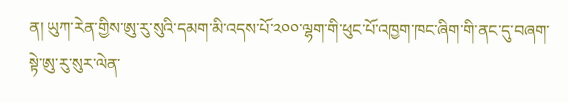ན། ཡུཀ་རེན་གྱིས་ཨུ་རུ་སུའི་དམག་མི་འདས་པོ་༢༠༠་ལྷག་གི་ཕུང་པོ་འཁྱག་ཁང་ཞིག་གི་ནང་དུ་བཞག་སྟེ་ཨུ་རུ་སུར་ལེན་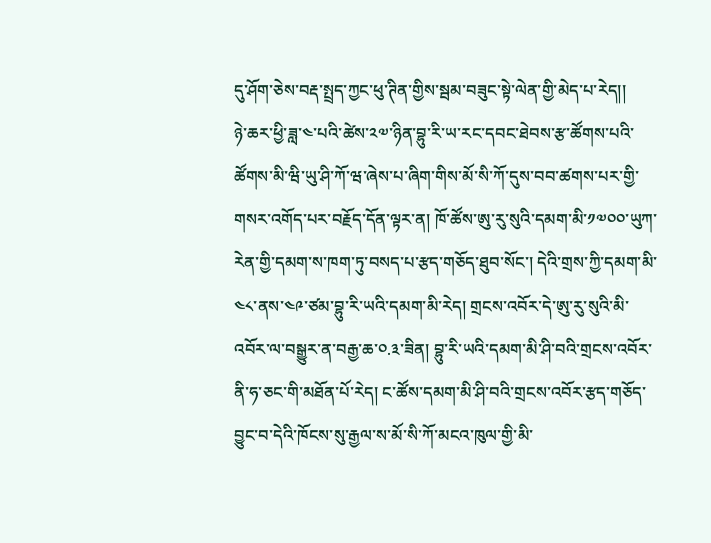དུ་ཤོག་ཅེས་བརྡ་སྤྲད་ཀྱང་ཕུ་ཊིན་གྱིས་སྦམ་བཟུང་སྟེ་ལེན་གྱི་མེད་པ་རེད།།
ཉེ་ཆར་ཕྱི་ཟླ་༤་པའི་ཚེས་༢༧་ཉིན་བྷུ་རི་ཡ་རང་དབང་ཐེབས་རྩ་ཚོགས་པའི་ཚོགས་མི་ཝི་ཡུ་ཤི་ཀོ་ཝ་ཞེས་པ་ཞིག་གིས་མོ་སི་ཀོ་དུས་བབ་ཚགས་པར་གྱི་གསར་འགོད་པར་བརྗོད་དོན་ལྟར་ན། ཁོ་ཚོས་ཨུ་རུ་སུའི་དམག་མི་༡༧༠༠་ཡུཀ་རེན་གྱི་དམག་ས་ཁག་ཏུ་བསད་པ་རྩད་གཅོད་ཐུབ་སོང་། དེའི་གྲས་ཀྱི་དམག་མི་༤༨་ནས་༤༩་ཙམ་བྷུ་རི་ཡའི་དམག་མི་རེད། གྲངས་འབོར་དེ་ཨུ་རུ་སུའི་མི་འབོར་ལ་བསྒྱུར་ན་བརྒྱ་ཆ་༠.༣་ཟིན། བྷུ་རི་ཡའི་དམག་མི་ཤི་བའི་གྲངས་འབོར་ནི་ཧ་ཅང་གི་མཐོན་པོ་རེད། ང་ཚོས་དམག་མི་ཤི་བའི་གྲངས་འབོར་རྩད་གཅོད་བྱུང་བ་དེའི་ཁོངས་སུ་རྒྱལ་ས་མོ་སི་ཀོ་མངའ་ཁུལ་གྱི་མི་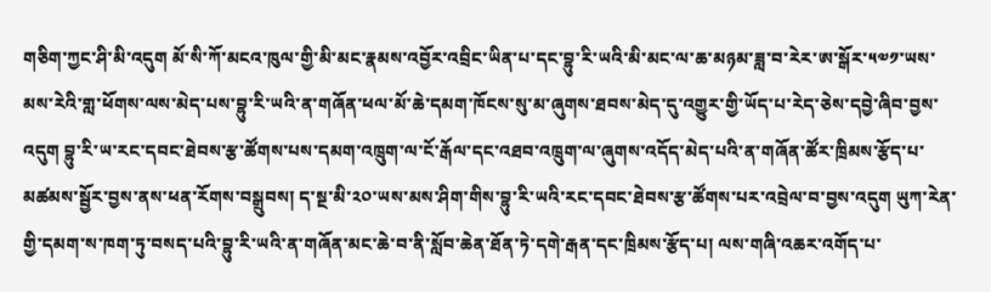གཅིག་ཀྱང་ཤི་མི་འདུག མོ་སི་ཀོ་མངའ་ཁུལ་གྱི་མི་མང་རྣམས་འབྱོར་འབྲིང་ཡིན་པ་དང་བྷུ་རི་ཡའི་མི་མང་ལ་ཆ་མཉམ་ཟླ་བ་རེར་ཨ་སྒོར་༥༧༡་ཡས་མས་རེའི་གླ་ཕོགས་ལས་མེད་པས་བྷུ་རི་ཡའི་ན་གཞོན་ཕལ་མོ་ཆེ་དམག་ཁོངས་སུ་མ་ཞུགས་ཐབས་མེད་དུ་འགྱུར་གྱི་ཡོད་པ་རེད་ཅེས་དབྱེ་ཞིབ་བྱས་འདུག བྷུ་རི་ཡ་རང་དབང་ཐེབས་རྩ་ཚོགས་པས་དམག་འཁྲུག་ལ་ངོ་རྒོལ་དང་འཐབ་འཁྲུག་ལ་ཞུགས་འདོད་མེད་པའི་ན་གཞོན་ཚོར་ཁྲིམས་རྩོད་པ་མཚམས་སྦྱོར་བྱས་ནས་ཕན་རོགས་བསྒྲུབས། ད་སྔ་མི་༢༠་ཡས་མས་ཤིག་གིས་བྷུ་རི་ཡའི་རང་དབང་ཐེབས་རྩ་ཚོགས་པར་འབྲེལ་བ་བྱས་འདུག ཡུཀ་རེན་གྱི་དམག་ས་ཁག་ཏུ་བསད་པའི་བྷུ་རི་ཡའི་ན་གཞོན་མང་ཆེ་བ་ནི་སློབ་ཆེན་ཐོན་ཏེ་དགེ་རྒན་དང་ཁྲིམས་རྩོད་པ། ལས་གཞི་འཆར་འགོད་པ་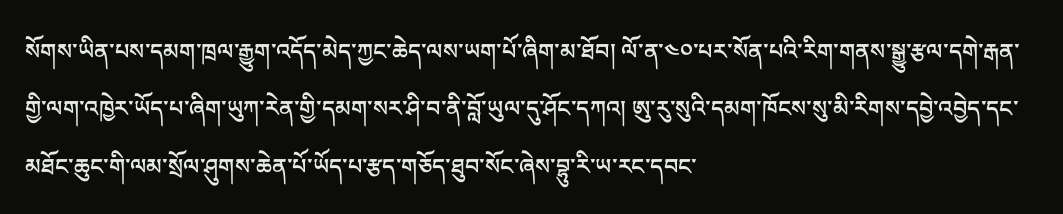སོགས་ཡིན་པས་དམག་ཁྲལ་རྒྱུག་འདོད་མེད་ཀྱང་ཆེད་ལས་ཡག་པོ་ཞིག་མ་ཐོབ། ལོ་ན་༤༠་པར་སོན་པའི་རིག་གནས་སྒྱུ་རྩལ་དགེ་རྒན་གྱི་ལག་འཁྱེར་ཡོད་པ་ཞིག་ཡུཀ་རེན་གྱི་དམག་སར་ཤི་བ་ནི་བློ་ཡུལ་དུ་ཤོང་དཀའ། ཨུ་རུ་སུའི་དམག་ཁོངས་སུ་མི་རིགས་དབྱེ་འབྱེད་དང་མཐོང་ཆུང་གི་ལམ་སྲོལ་ཤུགས་ཆེན་པོ་ཡོད་པ་རྩད་གཅོད་ཐུབ་སོང་ཞེས་བྷུ་རི་ཡ་རང་དབང་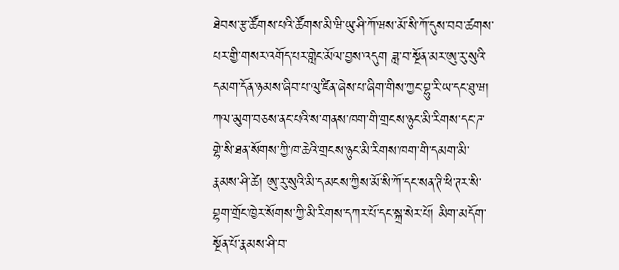ཐེབས་རྩ་ཚོགས་པའི་ཚོགས་མི་ཝི་ཡུ་ཤི་ཀོ་ཝས་མོ་སི་ཀོ་དུས་བབ་ཚགས་པར་གྱི་གསར་འགོད་པར་གླེང་མོལ་བྱས་འདུག ཟླ་བ་སྔོན་མར་ཨུ་རུ་སུའི་དམག་དོན་ཉམས་ཞིབ་པ་ལུ་ཛིན་ཞེས་པ་ཞིག་གིས་ཀྱང་བྷུ་རི་ཡ་དང་ཐུ་ཝ། ཀལ་མུག་བཅས་ནང་པའི་ས་གནས་ཁག་གི་གྲངས་ཉུང་མི་རིགས་དང་ཌ་གྷེ་སི་ཐན་སོགས་ཀྱི་ཁ་ཆེའི་གྲངས་ཉུང་མི་རིགས་ཁག་གི་དམག་མི་རྣམས་ཤི་ཚེ། ཨུ་རུ་སུའི་མི་དམངས་ཀྱིས་མོ་སི་ཀོ་དང་སན་ཊི་ཕི་ཊར་སི་བྷག་གྲོང་ཁྱེར་སོགས་ཀྱི་མི་རིགས་དཀར་པོ་དང་སྐྲ་སེར་པོ། མིག་མདོག་སྔོན་པོ་རྣམས་ཤི་བ་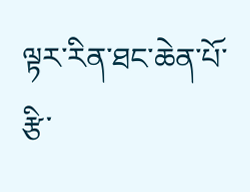ལྟར་རིན་ཐང་ཆེན་པོ་རྩི་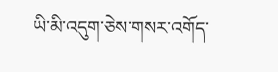ཡི་མི་འདུག་ཅེས་གསར་འགོད་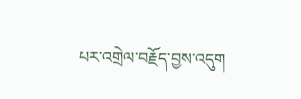པར་འགྲེལ་བརྗོད་བྱས་འདུག